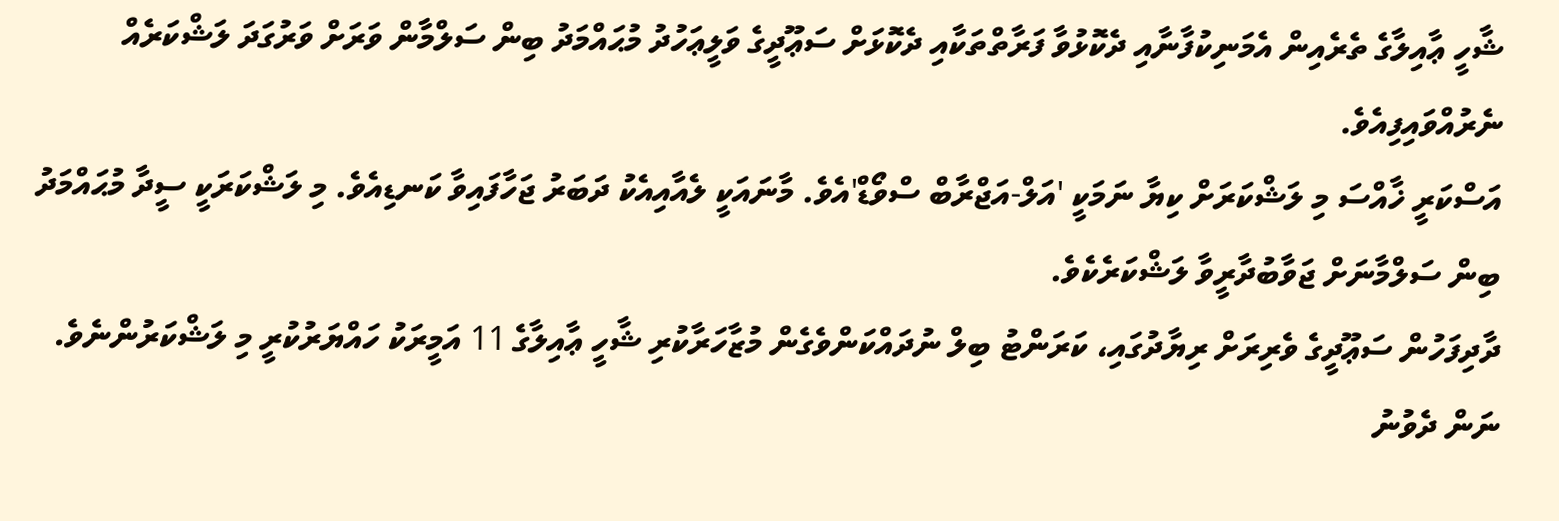ޝާހީ ޢާއިލާގެ ތެރެއިން އެމަނިކުފާނާއި ދެކޮޅުވާ ފަރާތްތަކާއި ދެކޮޅަށް ސަޢޫދީގެ ވަލީޢަހުދު މުޙައްމަދު ބިން ސަލްމާން ވަރަށް ވަރުގަދަ ލަޝްކަރެއް ނެރުއްވައިފިއެވެ.
އަސްކަރީ ޚާއްސަ މި ލަޝްކަރަށް ކިޔާ ނަމަކީ 'އަލް-އަޖްރާބް ސްވޯޑް'އެވެ. މާނައަކީ ލެއާއިއެކު ދަބަރު ޖަހާފައިވާ ކަނޑިއެވެ. މި ލަޝްކަރަކީ ސީދާ މުޙައްމަދު ބިން ސަލްމާނަށް ޖަވާބުދާރީވާ ލަޝްކަރެކެވެ.
ދާދިފަހުން ސަޢޫދީގެ ވެރިރަށް ރިޔާދުގައި، ކަރަންޓު ބިލް ނުދައްކަންވެގެން މުޒާހަރާކުރި ޝާހީ ޢާއިލާގެ 11 އަމީރަކު ހައްޔަރުކުރީ މި ލަޝްކަރުންނެވެ.
ނަން ދެވުނު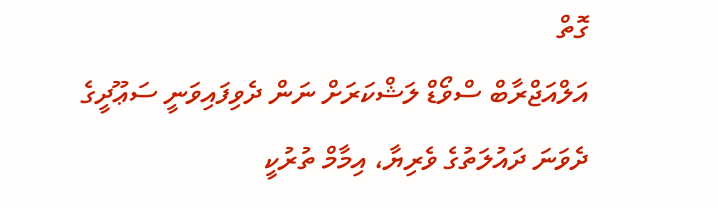ގޮތް
އަލްއަޖްރާބް ސްވޯޑް ލަޝްކަރަށް ނަން ދެވިފައިވަނީ ސަޢޫދީގެ ދެވަނަ ދައުލަތުގެ ވެރިޔާ، އިމާމް ތުރުކީ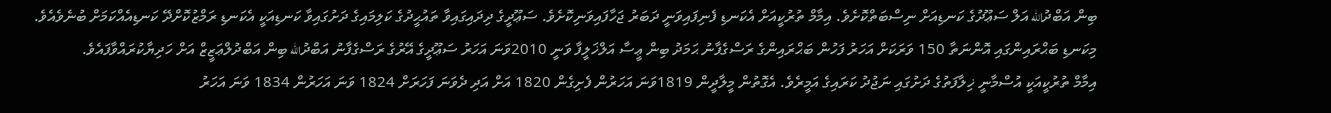ބިން އަބްދުالله އަލް ސަޢޫދުގެ ކަނޑިއަށް ނިސްބަތްކޮށެވެ. އިމާމް ތުރުކީއަށް އެކަނޑި ފެނިފައިވަނީ ދަބަރު ޖަހާފައިވަނިކޮށެވެ. ސަޢޫދީގެ ދިދައިގައިވާ ތައުޙީދުގެ ކަލިމައިގެ ދަށުގައިވާ ކަނޑިއަކީ އެކަނޑި ރަމްޒުކޮށްދޭ ކަނޑިއެއްކަމަށް ބުނެވެއެވެ. މިކަނޑި ބަޙްރައިންގައި އޮންނަތާ 150 ވަރަކަށް އަހަރު ފަހުން ބަޙްރައިންގެ ރަސްގެފާނު ޙަމަދު ބިން ޢީސާ އަލްޚަލީފާ ވަނީ 2010ވަނަ އަހަރު ސަޢޫދީގެ އޭރުގެ ރަސްގެފާނު އަބްދުالله ބިން އަބްދުލްޢަޒީޒް އަށް ހަދިޔާކުރައްވާފައެވެ.
އިމާމް ތުރުކީއަކީ އުސްމާނީ ޚިލާފަތުގެ ދަށުގައި ނަޖުދު ކަރައިގެ އަމީރެވެ. އެގޮތުން މީލާދީން 1819ވަނަ އަހަރުން ފެށިގެން 1820 އަށް އަދި ދެވަނަ ފަހަރަށް 1824 ވަނަ އަހަރުން 1834 ވަނަ އަހަރު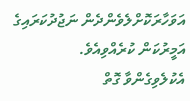އަވަހާރަކޮށްލެވެންދެން ނަޖުދުކަރައިގެ އަމީރުކަން ކުރެއްވިއެވެ.
އެކުލެވިގެންވާ ގޮތް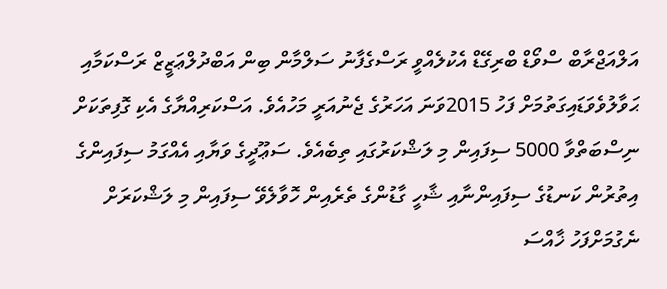އަލްއަޖްރާބް ސްވޯޑް ބްރިގޭޑް އެކުލެއްވީ ރަސްގެފާނު ސަލްމާން ބިން އަބްދުލްޢަޒީޒް ރަސްކަމާއި ޙަވާލުވެވަޑައިގަތުމަށް ފަހު 2015ވަނަ އަހަރުގެ ޖެނުއަރީ މަހުއެވެ. އަސްކަރިއްޔާގެ އެކި ގޮފިތަކަށް ނިސްބަތްވާ 5000 ސިފައިން މި ލަޝްކަރުގައި ތިބެއެވެ. ސަޢޫދީގެ ވަޔާއި އެއްގަމު ސިފައިންގެ އިތުރުން ކަނޑުގެ ސިފައިންނާއި ޝާހީ ގާޑުންގެ ތެރެއިން ހޮވާލެވޭ ސިފައިން މި ލަޝްކަރަށް ނެގުމަށްފަހު ޚާއްސަ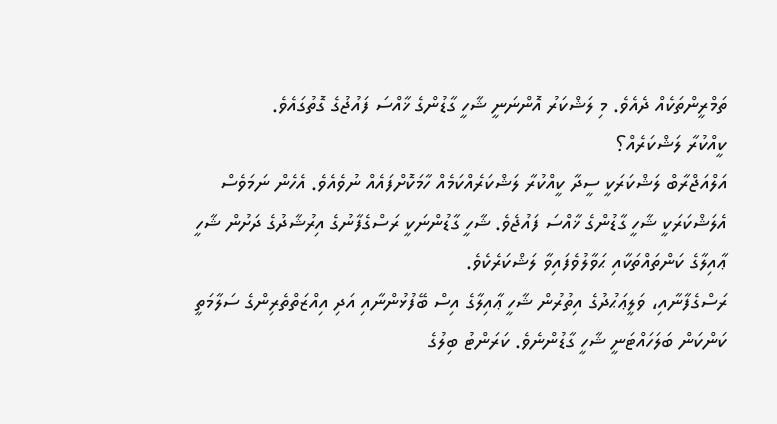ތަމްރީންތަކެއް ދެއެވެ. މި ލަޝްކަރު އޮންނަނީ ޝާހީ ގާޑުންގެ ޚާއްސަ ފައުޖުގެ ގޮތުގައެވެ.
ކީއްކުރާ ލަޝްކަރެއް؟
އަލްއަޖްރާބް ލަޝްކަރަކީ ސީދާ ކީއްކުރާ ލަޝްކަރެއްކަމެއް ހާމަކޮށްފައެއް ނުވެއެވެ. އެހެން ނަމަވެސް އެލަޝްކަރަކީ ޝާހީ ގާޑުންގެ ޚާއްސަ ފައުޖެވެ. ޝާހީ ގާޑުންނަކީ ރަސްގެފާނުގެ އިރުޝާދުގެ ދަށުން ޝާހީ ޢާއިލާގެ ކަންތައްތަކާއި ޙަވާލުވެފައިވާ ލަޝްކަރެކެވެ.
ރަސްގެފާނާއި، ވަލީޢަޙުދުގެ އިތުރުން ޝާހީ ޢާއިލާގެ އިސް ބޭފުޅުންނާއި އަދި އިއްޒަތްތެރިންގެ ސަލާމަތީ ކަންކަން ބަލަހައްޓަނީ ޝާހީ ގާޑުންނެވެ. ކަރަންޓު ބިލުގެ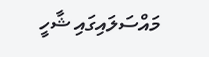މައްސަލައިގައި ޝާހީ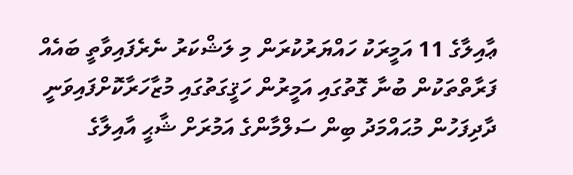ޢާއިލާގެ 11 އަމީރަކު ހައްޔަރުކުރަން މި ލަޝްކަރު ނެރެފައިވާތީ ބައެއް ފަރާތްތަކުން ބުނާ ގޮތުގައި އަމީރުން ހަޤީގަތުގައި މުޒާހަރާކޮށްފައިވަނީ ދާދިފަހުން މުޙައްމަދު ބިން ސަލްމާންގެ އަމުރަށް ޝާޙީ އާއިލާގެ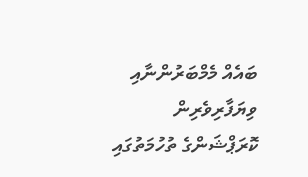ބައެއް މެމްބަރުންނާއި ވިޔަފާރިވެރިން ކޮރަޕްޝަންގެ ތުހުމަތުގައި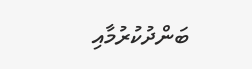ބަންދުކުރުމާއި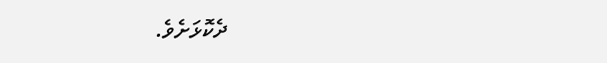ދެކޮޅަށެވެ.